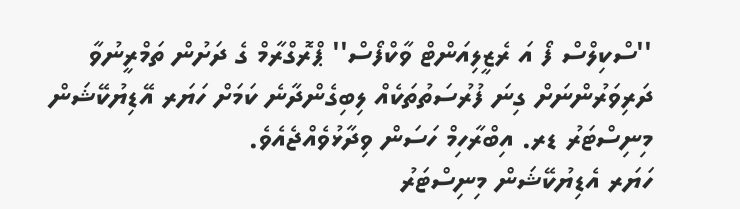''ސްކިލްސް ފޯ އަ ރެޒީލިއަންޓް ވާކްފޯސް'' ޕްރޮގްރާމް ގެ ދަށުން ތަމްރީނުވާ ދަރިވަރުންނަށް ގިނަ ފުރުސަތުތަކެއް ލިބިގެންދާނެ ކަމަށް ހަޔަރ އޭޑިޔުކޭޝަން މިނިސްޓަރު ޑރ. އިބްރާހިމް ހަސަން ވިދާޅުވެއްޖެއެވެ.
ހަޔަރ އެޑިޔުކޭޝަން މިނިސްޓަރު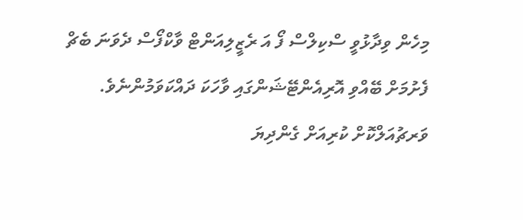މިހެން ވިދާޅުވީ ސްކިލްސް ފޯ އަ ރެޒީލިއަންޓް ވާކްފޯސް ދެވަނަ ބެޗް ފެށުމަށް ބޭއްވި އޮރިއެންޓޭޝަންގައި ވާހަކަ ދައްކަވަމުންނެވެ. ވަރޗުއަލްކޮށް ކުރިއަށް ގެންދިޔަ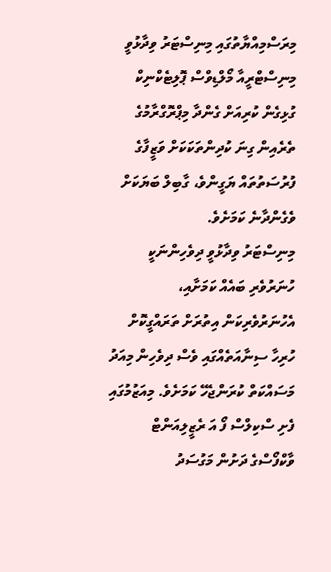މިރަސްމިއްޔާތުގައި މިނިސްޓަރު ވިދާޅުވީ މިނިސްޓްރީއާ މޯލްޑިވްސް ޕޮލިޓެކްނިކް ގުޅިގެން ކުރިއަށް ގެންދާ މިޕްރޮގްރާމުގެ ތެރެއިން ގިނަ ކުދިންތަކަކަށް ވަޒީފާގެ ފުރުސަތުތައް ޔަގީންވެ، ގާބިލް ބަޔަކަށް ވެގެންދާނެ ކަމަށެވެ.
މިނިސްޓަރު ވިދާޅުވީ ދިވެހިންނަކީ ހުނަރުވެރި ބައެއް ކަމަށާއި، އެހުނަރުވެރިކަން އިތުރަށް ތަރައްގީކޮށް ހުރިހާ ސިނާއަތެއްގައި ވެސް ދިވެހިން މިއަދު މަސައްކަތް ކުރަންޖެހޭ ކަމަށެވެ. މިއަޒުމުގައި ފެށި ސްކިލްސް ފޯ އަ ރެޒީލިއަންޓް ވާކްފޯސްގެ ދަށުން މަގުސަދު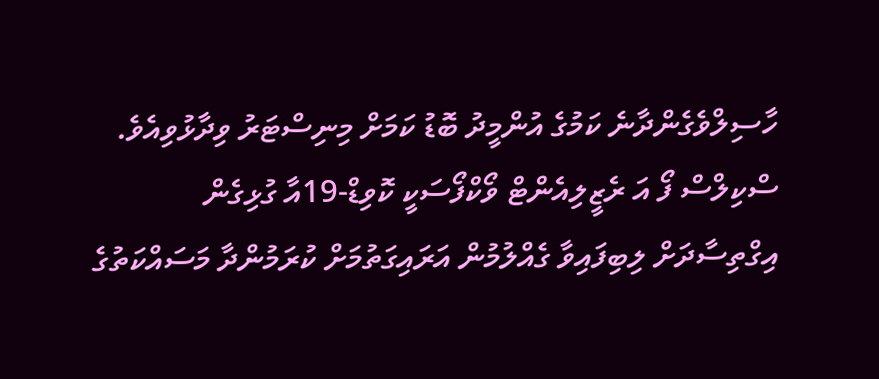ހާސިލްވެގެންދާނެ ކަމުގެ އުންމީދު ބޮޑު ކަމަށް މިނިސްޓަރު ވިދާޅުވިއެވެ.
ސްކިލްސް ފޯ އަ ރެޒީލިއެންޓް ވޯކްފޯސަކީ ކޮވިޑް-19އާ ގުޅިގެން އިގްތިސާދަށް ލިބިފައިވާ ގެއްލުމުން އަރައިގަތުމަށް ކުރަމުންދާ މަސައްކަތުގެ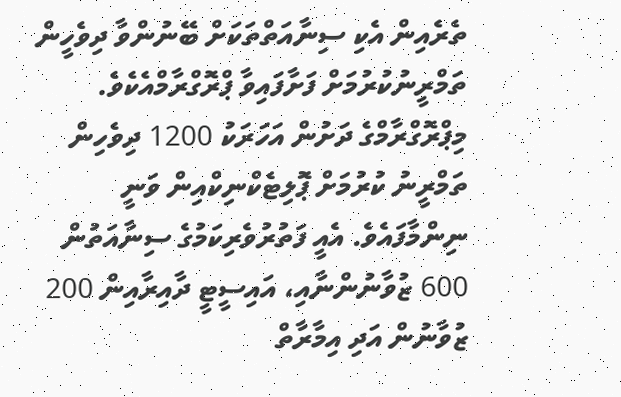ތެރެއިން އެކި ސިނާއަތްތަކަށް ބޭނުންވާ ދިވެހީން ތަމްރީނުކުރުމަށް ފަށާފައިވާ ޕްރޮގްރާމްއެކެވެ.
މިޕްރޮގްރާމްގެ ދަށުން އަހަރަކު 1200 ދިވެހިން ތަމްރީނު ކުރުމަށް ޕޮލިޓެކްނިކްއިން ވަނީ ނިންމާފައެވެ. އެއީ ފަތުރުވެރިކަމުގެ ސިނާއަތުން 600 ޒުވާނުންނާއި، އައިސީޓީ ދާއިރާއިން 200 ޒުވާނުން އަދި އިމާރާތް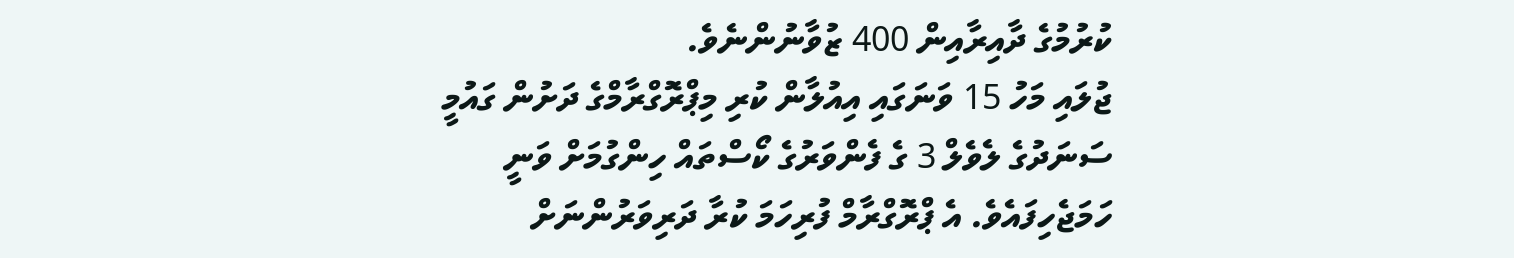ކުރުމުގެ ދާއިރާއިން 400 ޒުވާނުންނެވެ.
ޖުލައި މަހު 15 ވަނަގައި އިއުލާން ކުރި މިޕްރޮގްރާމްގެ ދަށުން ގައުމީ ސަނަދުގެ ލެވެލް 3 ގެ ފެންވަރުގެ ކޯސްތައް ހިންގުމަށް ވަނީ ހަމަޖެހިފައެވެ. އެ ޕްރޮގްރާމް ފުރިހަމަ ކުރާ ދަރިވަރުންނަށް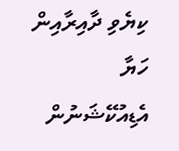ކިޔެވި ދާއިރާއިން ހަޔާ އެޑިއުކޭޝަނުން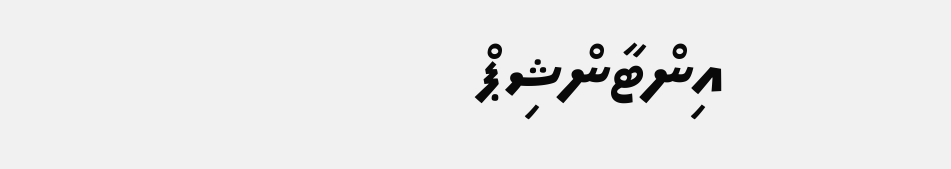އިންޓާންޝިޕް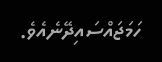ހަމަޖައްސައިދޭނެއެވެ.